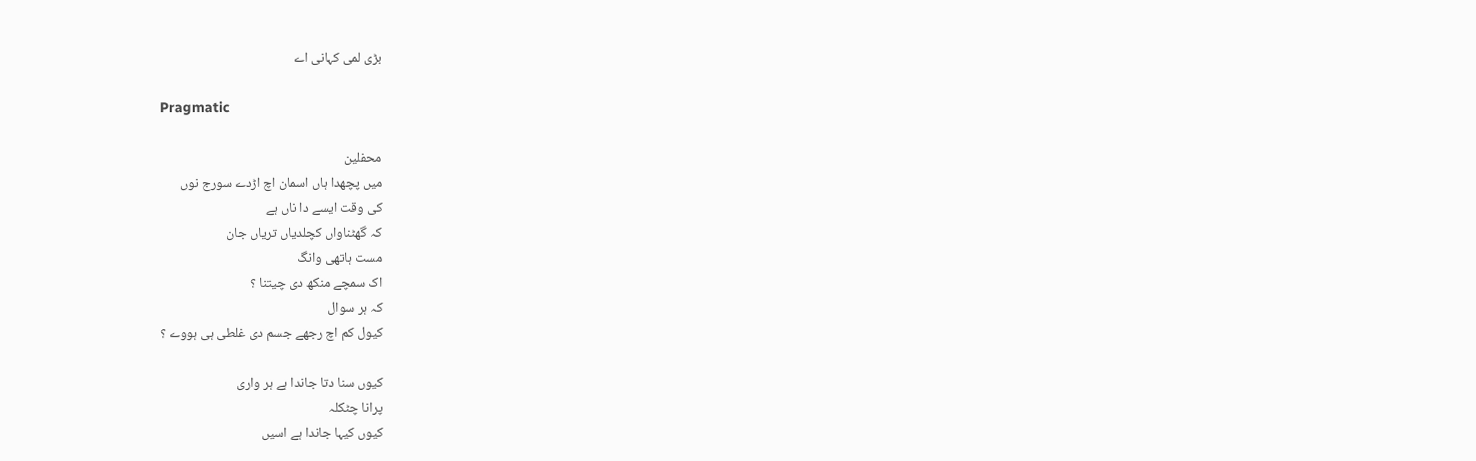بڑی لمی کہانی اے

Pragmatic

محفلین
میں پچھدا ہاں اسمان اچ اڑدے سورج نوں
کی وقت ایسے دا ناں ہے
کہ گھٹناواں کچلدیاں تریاں جان
مست ہاتھی وانگ
اک سمچے منکھ دی چیتنا ؟
کہ ہر سوال
کیول کم اچ رجھے جسم دی غلطی ہی ہووے ؟

کیوں سنا دتا جاندا ہے ہر واری
پرانا چٹکلہ
کیوں کیہا جاندا ہے اسیں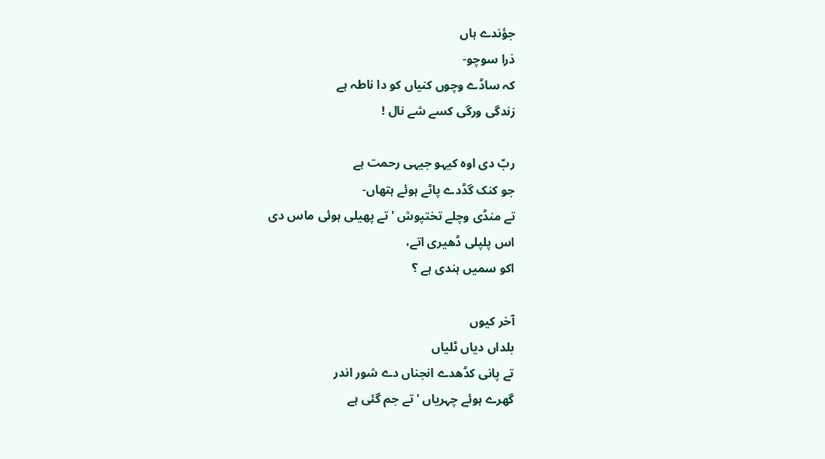جؤندے ہاں
ذرا سوچو-
کہ ساڈے وچوں کنیاں کو دا ناطہ ہے
زندگی ورگی کسے شے نال !

ربّ دی اوہ کیہو جیہی رحمت ہے
جو کنک گڈدے پاٹے ہوئے ہتھاں-
تے منڈی وچلے تختپوش 'تے پھیلی ہوئی ماس دی
اس پلپلی ڈھیری اتے،
اکو سمیں ہندی ہے ؟

آخر کیوں
بلداں دیاں ٹلیاں
تے پانی کڈھدے انجناں دے شور اندر
گھرے ہوئے چہریاں 'تے جم گئی ہے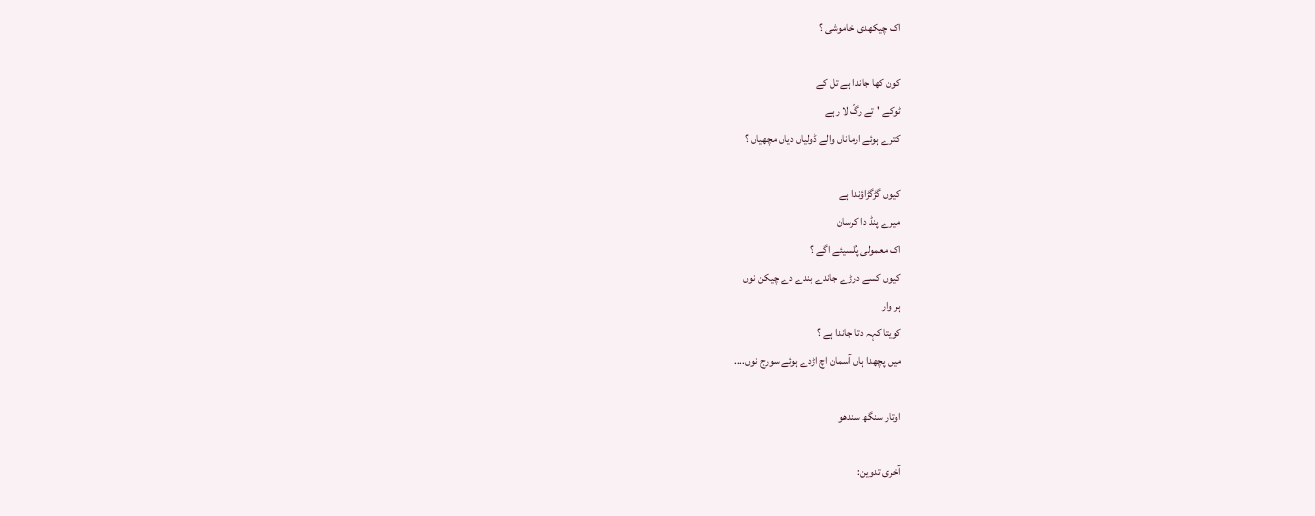اک چیکھدی خاموشی ؟

کون کھا جاندا ہے تل کے
ٹوکے 'تے رگّ لا رہے
کترے ہوئے ارماناں والے ڈولیاں دیاں مچھیاں ؟

کیوں گڑگڑاؤندا ہے
میرے پنڈ دا کرسان
اک معمولی پُلسیئے اگے ؟
کیوں کسے درڑے جاندے بندے دے چیکن نوں
ہر وار
کویتا کہہ دتا جاندا ہے ؟
میں پچھدا ہاں آسمان اچ اڑدے ہوئے سورج نوں....

اوتار سنگھ سندھو

آخری تدوین: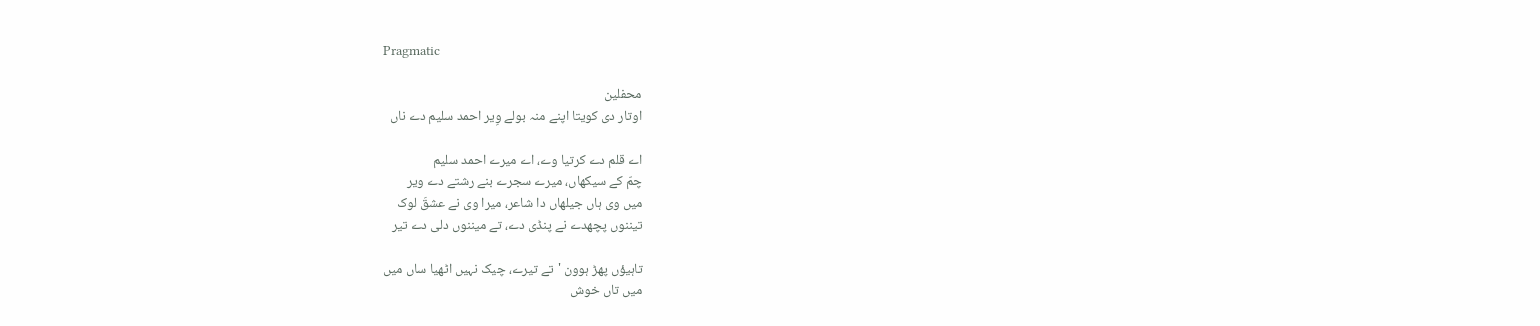Pragmatic

محفلین
اوتار دی کویتا اپنے منہ بولے وِیر احمد سلیم دے ناں

اے قلم دے کرتیا وے، اے میرے احمد سلیم
چمّ کے سیکھاں، میرے سجرے بنے رشتے دے ویر
میں وی ہاں جیلھاں دا شاعر، میرا وی نے عشقَ لوک
تیننوں پچھدے نے پنڈی دے، تے میننوں دلی دے تیر

تاہیؤں پھڑ ہوون 'تے تیرے، چیک نہیں اٹھیا ساں میں
میں تاں خوش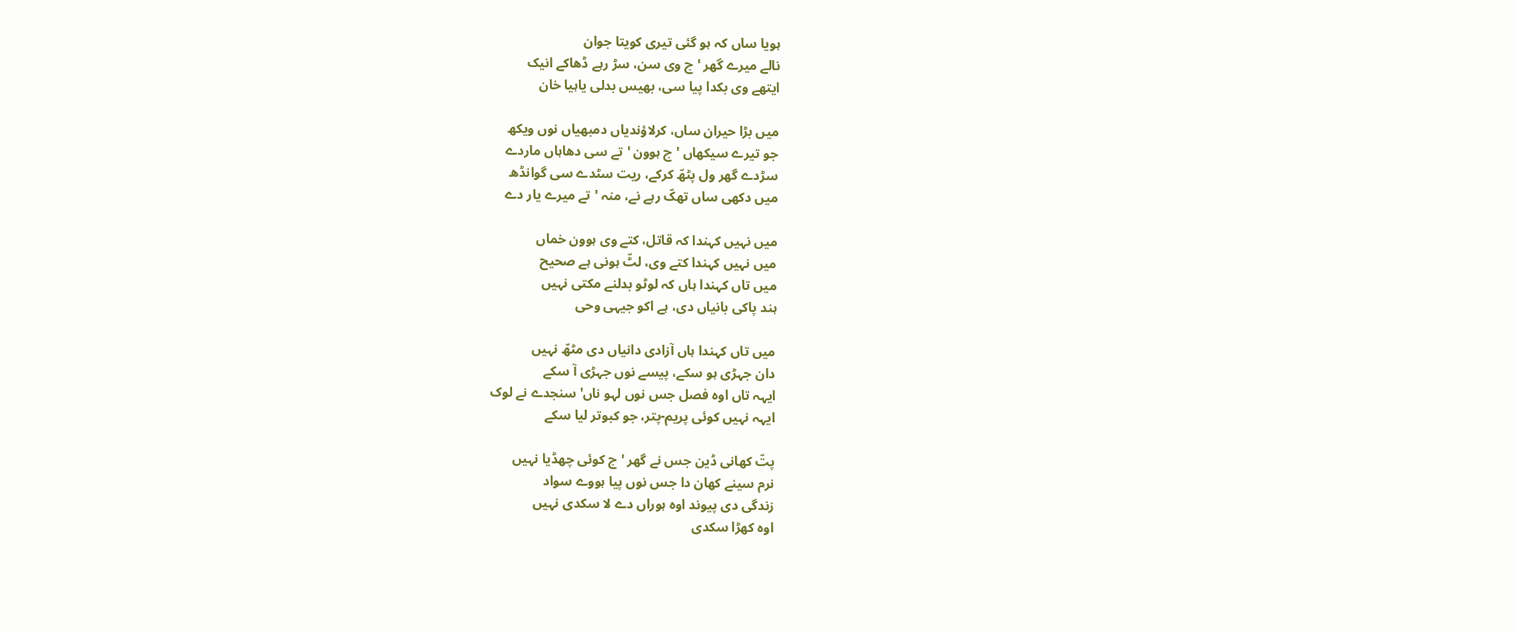ہویا ساں کہ ہو گئی تیری کویتا جوان
نالے میرے گھر 'چ وی سن، سڑ رہے ڈھاکے انیک
ایتھے وی بکدا پیا سی، بھیس بدلی یاہیا خان

میں بڑا حیران ساں، کرلاؤندیاں دمبھیاں نوں ویکھ
جو تیرے سیکھاں 'چ ہوون 'تے سی دھاہاں ماردے
سڑدے گھر ول پٹھّ کرکے، ریت سٹدے سی گوانڈھ
میں دکھی ساں تھکّ رہے نے، منہ 'تے میرے یار دے

میں نہیں کہندا کہ قاتل، کتے وی ہوون خماں
میں نہیں کہندا کتے وی، لٹّ ہونی ہے صحیح
میں تاں کہندا ہاں کہ لوٹو بدلنے مکتی نہیں
ہند پاکی بانیاں دی، ہے اکو جیہی وحی

میں تاں کہندا ہاں آزادی دانیاں دی مٹھّ نہیں
دان جہڑی ہو سکے، پیسے نوں جہڑی آ سکے
ایہہ تاں اوہ فصل جس نوں لہو ناں' سنجدے نے لوک
ایہہ نہیں کوئی پریم-پتر، جو کبوتر لیا سکے

پتّ کھانی ڈین جس نے گھر 'چ کوئی چھڈیا نہیں
نرم سینے کھان دا جس نوں پیا ہووے سواد
زندگی دی پیوند اوہ ہوراں دے لا سکدی نہیں
اوہ کھڑا سکدی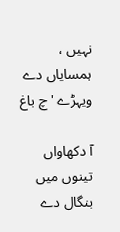نہیں ، ہمسایاں دے ویہڑے 'چ باغ

آ دکھاواں تینوں میں بنگال دے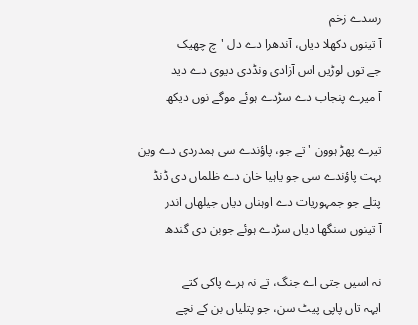رسدے زخم
آ تینوں دکھلا دیاں، آندھرا دے دل 'چ چھیک
جے توں لوڑیں اس آزادی ونڈدی دیوی دے دید
آ میرے پنجاب دے سڑدے ہوئے موگے نوں دیکھ

تیرے پھڑ ہوون 'تے جو، پاؤندے سی ہمدردی دے وین
بہت پاؤندے سی جو یاہیا خان دے ظلماں دی ڈنڈ
پتلے جو جمہوریات دے اوہناں دیاں جیلھاں اندر
آ تینوں سنگھا دیاں سڑدے ہوئے جوبن دی گندھ

نہ اسیں جتی اے جنگ، تے نہ ہرے پاکی کتے
ایہہ تاں پاپی پیٹ سن، جو پتلیاں بن کے نچے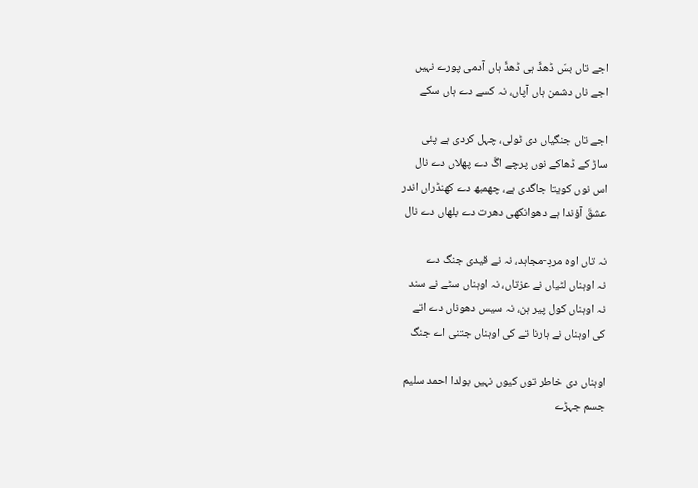اجے تاں بسّ ڈھڈّ ہی ڈھڈّ ہاں آدمی پورے نہیں
اجے ناں دشمن ہاں آپاں، نہ کسے دے ہاں سکے

اجے تاں جنگیاں دی ٹولی، چہل کردی ہے پئی
ساڑ کے ڈھاکے نوں پرچے اگّ دے پھلاں دے نال
اس نوں کویتا جاگدی ہے، چھمبھ دے کھنڈراں اندر
عشقَ آؤندا ہے دھوانکھی دھرت دے بلھاں دے نال

نہ تاں اوہ مردِ-مجاہد، نہ نے قیدی جنگ دے
نہ اوہناں لٹیاں نے عزتاں، نہ اوہناں سٹے نے سند
نہ اوہناں کول پیر ہن، نہ سیس دھوناں دے اتے
کی اوہناں نے ہارنا تے کی اوہناں جتنی اے جنگ

اوہناں دی خاطر توں کیوں نہیں بولدا احمد سلیم
جسم جہڑے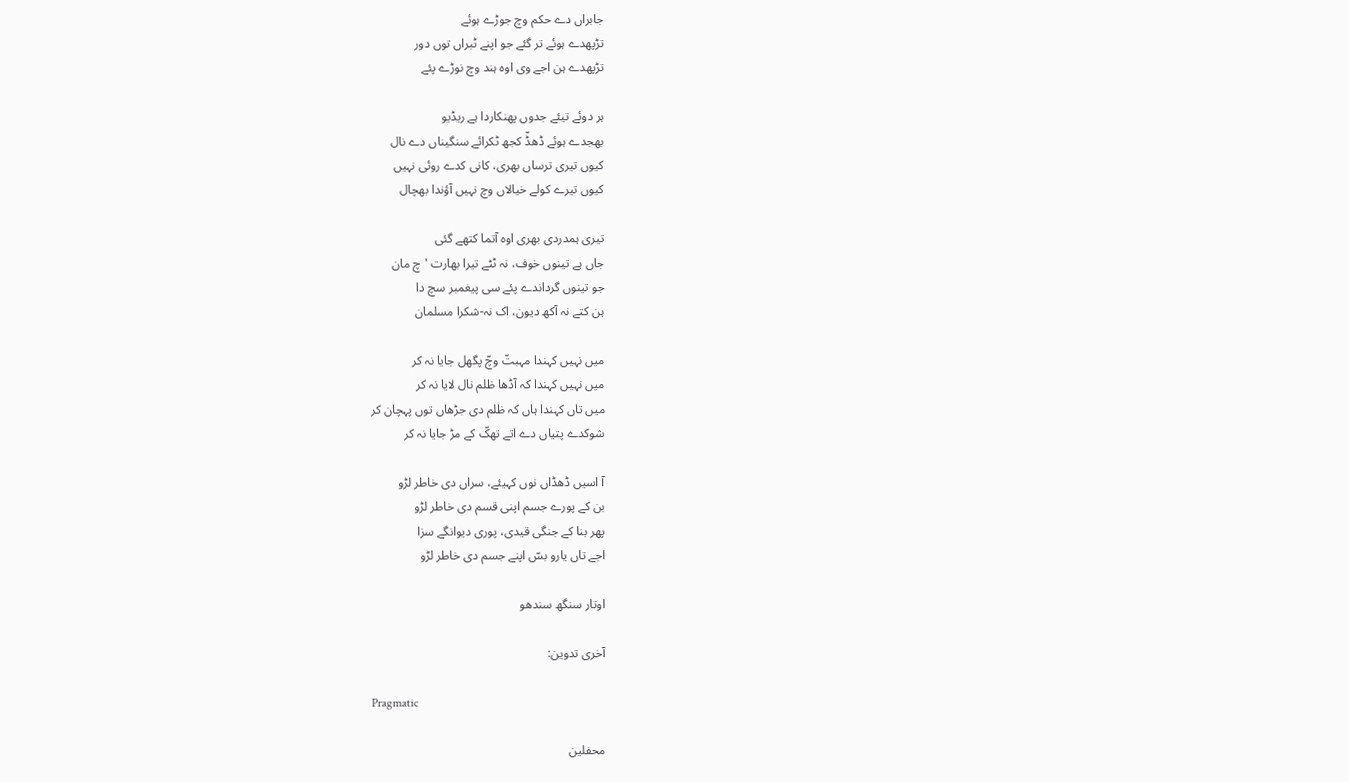جابراں دے حکم وچ جوڑے ہوئے
تڑپھدے ہوئے تر گئے جو اپنے ٹبراں توں دور
تڑپھدے ہن اجے وی اوہ ہند وچ نوڑے پئے

ہر دوئے تیئے جدوں پھنکاردا ہے ریڈیو
بھجدے ہوئے ڈھڈّ کجھ ٹکرائے سنگیناں دے نال
کیوں تیری ترساں بھری، کانی کدے روئی نہیں
کیوں تیرے کولے خیالاں وچ نہیں آؤندا بھچال

تیری ہمدردی بھری اوہ آتما کتھے گئی
جاں ہے تینوں خوف، نہ ٹٹے تیرا بھارت 'چ مان
جو تینوں گرداندے پئے سی پیغمبر سچ دا
ہن کتے نہ آکھ دیون، اک نہ-شکرا مسلمان

میں نہیں کہندا مہبتّ وچّ پگھل جایا نہ کر
میں نہیں کہندا کہ آڈھا ظلم نال لایا نہ کر
میں تاں کہندا ہاں کہ ظلم دی جڑھاں توں پہچان کر
شوکدے پتیاں دے اتے تھکّ کے مڑ جایا نہ کر

آ اسیں ڈھڈاں نوں کہیئے، سراں دی خاطر لڑو
بن کے پورے جسم اپنی قسم دی خاطر لڑو
پھر بنا کے جنگی قیدی، پوری دیوانگے سزا
اجے تاں یارو بسّ اپنے جسم دی خاطر لڑو

اوتار سنگھ سندھو

آخری تدوین:

Pragmatic

محفلین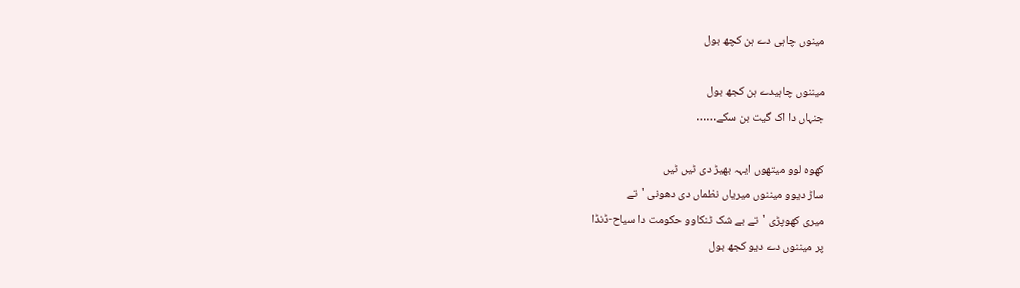مینوں چاہی دے ہن کچھ بول

میننوں چاہیدے ہن کجھ بول
جنہاں دا اک گیت بن سکے……

کھوہ لوو میتھوں ایہہ بھیڑ دی ٹیں ٹیں
ساڑ دیوو میننوں میریاں نظماں دی دھونی 'تے
میری کھوپڑی 'تے بے شک ٹنکاوو حکومت دا سیاح-ڈنڈا
پر میننوں دے دیو کجھ بول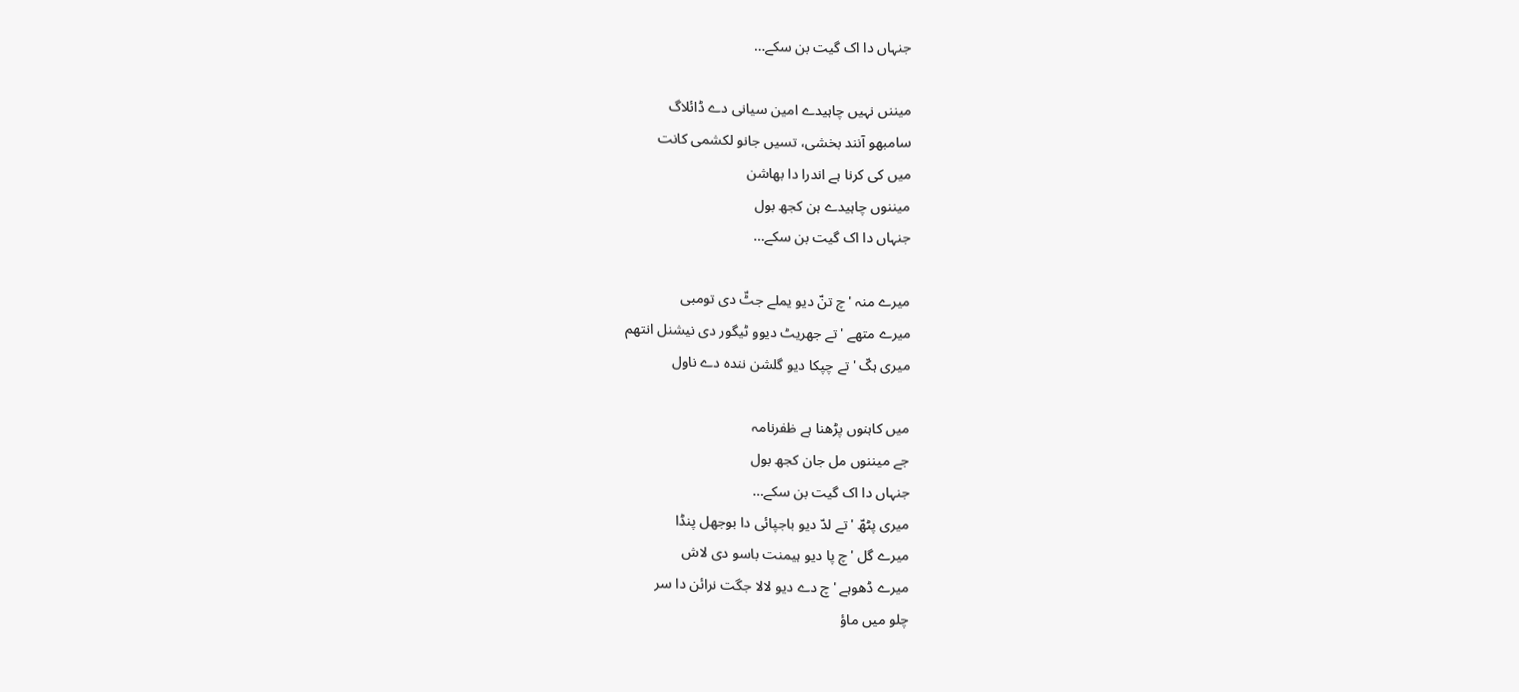جنہاں دا اک گیت بن سکے…

میننں نہیں چاہیدے امین سیانی دے ڈائلاگ
سامبھو آنند بخشی، تسیں جانو لکشمی کانت
میں کی کرنا ہے اندرا دا بھاشن
میننوں چاہیدے ہن کجھ بول
جنہاں دا اک گیت بن سکے…

میرے منہ 'چ تنّ دیو یملے جٹّ دی تومبی
میرے متھے 'تے جھریٹ دیوو ٹیگور دی نیشنل انتھم
میری ہکّ 'تے چپکا دیو گلشن نندہ دے ناول

میں کاہنوں پڑھنا ہے ظفرنامہ
جے میننوں مل جان کجھ بول
جنہاں دا اک گیت بن سکے…
میری پٹھّ 'تے لدّ دیو باجپائی دا بوجھل پنڈا
میرے گل 'چ پا دیو ہیمنت باسو دی لاش
میرے ڈھوہے 'چ دے دیو لالا جگت نرائن دا سر
چلو میں ماؤ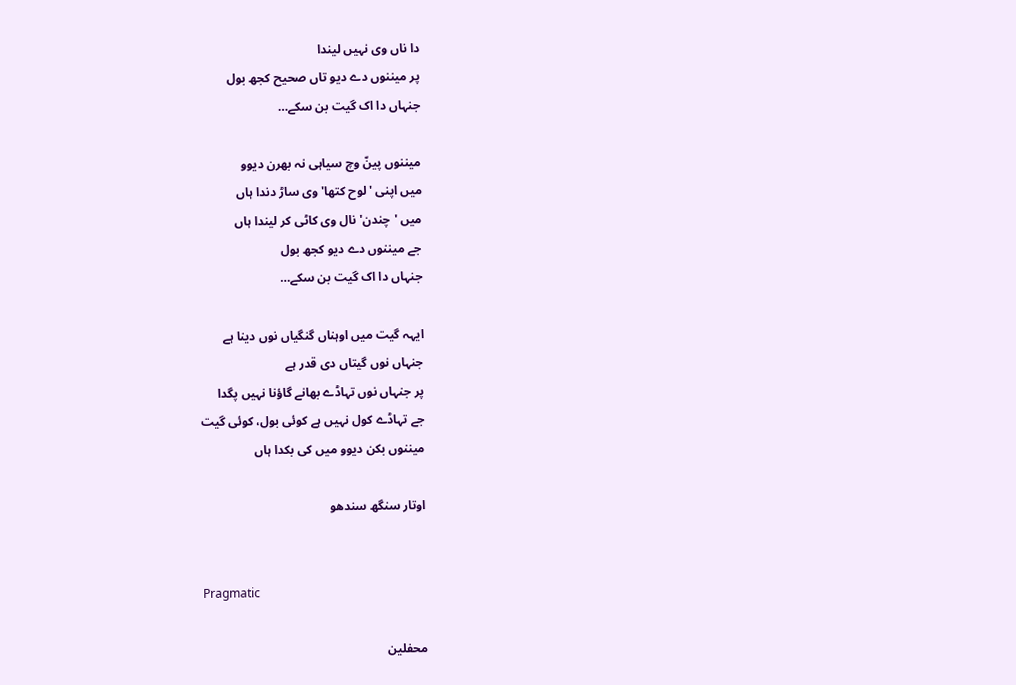دا ناں وی نہیں لیندا
پر میننوں دے دیو تاں صحیح کجھ بول
جنہاں دا اک گیت بن سکے…

میننوں پینّ وچ سیاہی نہ بھرن دیوو
میں اپنی 'لوح کتھا' وی ساڑ دندا ہاں
میں 'چندن' نال وی کاٹی کر لیندا ہاں
جے میننوں دے دیو کجھ بول
جنہاں دا اک گیت بن سکے…

ایہہ گیت میں اوہناں گنگیاں نوں دینا ہے
جنہاں نوں گیتاں دی قدر ہے
پر جنہاں نوں تہاڈے بھانے گاؤنا نہیں پگدا
جے تہاڈے کول نہیں ہے کوئی بول، کوئی گیت
میننوں بکن دیوو میں کی بکدا ہاں

اوتار سنگھ سندھو


Pragmatic

محفلین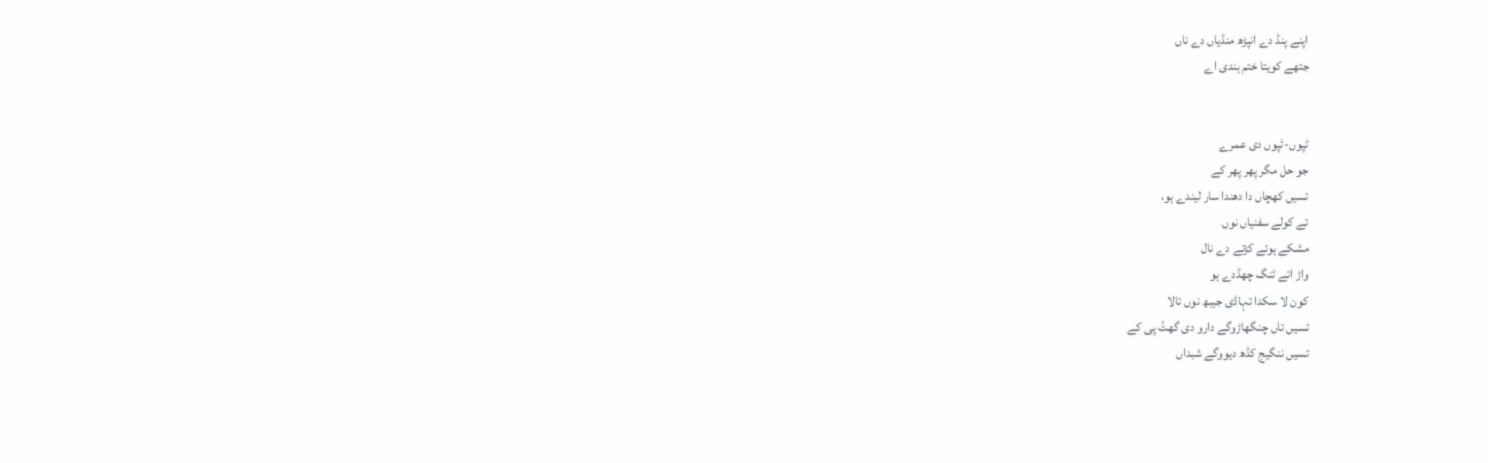اپنے پنڈ دے انپڑھ منڈیاں دے ناں
جتھے کویتا ختم ہندی اے


ٹپوں-ٹپوں دی عمرے
جو حل مگر پھر پھر کے
تسیں کھچاں دا دھندا سار لیندے ہو،
تے کولے سفنیاں نوں
مشکے ہوئے کڑتے دے نال
واڑ اتے ٹنگ چھڈدے ہو
کون لا سکدا تہاڈی جیبھ نوں تالا
تسیں تاں چنگھاڑوگے دارو دی گھٹّ پی کے
تسیں ننگیج کڈھ دیووگے شبداں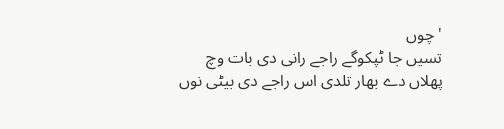'چوں
تسیں جا ٹپکوگے راجے رانی دی بات وچ
پھلاں دے بھار تلدی اس راجے دی بیٹی نوں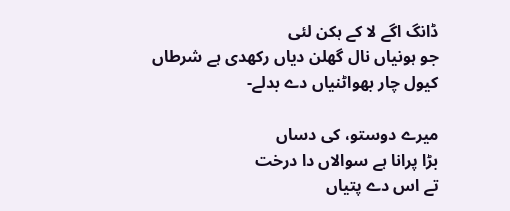ڈانگ اگے لا کے ہکن لئی
جو ہونیاں نال گھلن دیاں رکھدی ہے شرطاں
کیول چار بھواٹنیاں دے بدلے-

میرے دوستو، کی دساں
بڑا پرانا ہے سوالاں دا درخت
تے اس دے پتیاں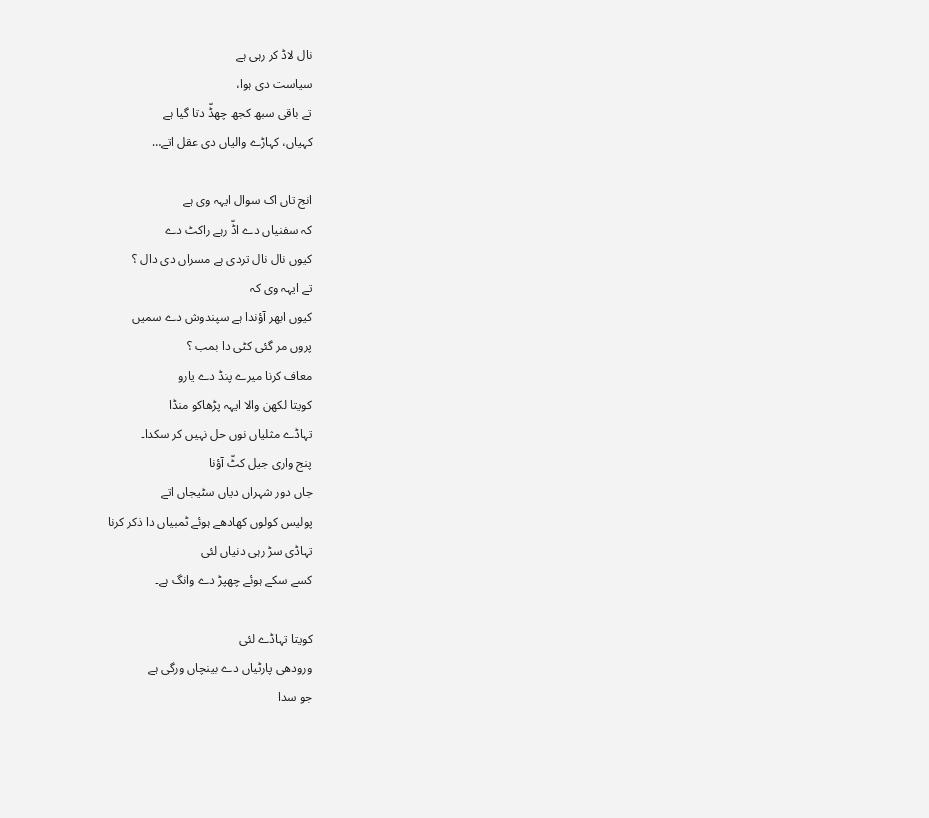نال لاڈ کر رہی ہے
سیاست دی ہوا،
تے باقی سبھ کجھ چھڈّ دتا گیا ہے
کہیاں، کہاڑے والیاں دی عقل اتے…

انج تاں اک سوال ایہہ وی ہے
کہ سفنیاں دے اڈّ رہے راکٹ دے
کیوں نال نال تردی ہے مسراں دی دال ؟
تے ایہہ وی کہ
کیوں ابھر آؤندا ہے سپندوش دے سمیں
پروں مر گئی کٹی دا بمب ؟
معاف کرنا میرے پنڈ دے یارو
کویتا لکھن والا ایہہ پڑھاکو منڈا
تہاڈے مثلیاں نوں حل نہیں کر سکدا۔
پنج واری جیل کٹّ آؤنا
جاں دور شہراں دیاں سٹیجاں اتے
پولیس کولوں کھادھے ہوئے ٹمبیاں دا ذکر کرنا
تہاڈی سڑ رہی دنیاں لئی
کسے سکے ہوئے چھپڑ دے وانگ ہے۔

کویتا تہاڈے لئی
ورودھی پارٹیاں دے بینچاں ورگی ہے
جو سدا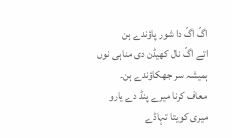اگّ اگّ دا شور پاؤندے ہن
اتے اگّ نال کھیڈن دی مناہی نوں
ہمیشہ سر جھکاؤندے ہن۔
معاف کرنا میرے پنڈ دے یارو
میری کویتا تہاڈے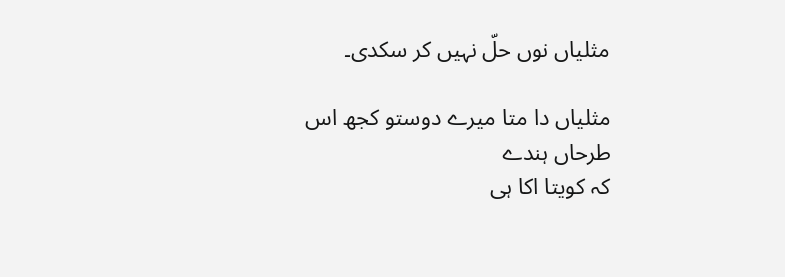مثلیاں نوں حلّ نہیں کر سکدی۔

مثلیاں دا متا میرے دوستو کجھ اس طرحاں ہندے
کہ کویتا اکا ہی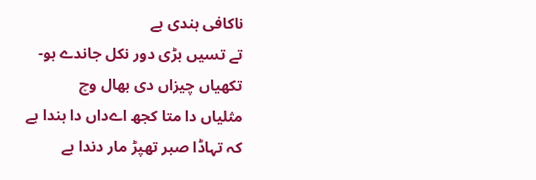ناکافی ہندی ہے
تے تسیں بڑی دور نکل جاندے ہو-
تکھیاں چیزاں دی بھال وچ
مثلیاں دا متا کجھ اےداں دا ہندا ہے
کہ تہاڈا صبر تھپڑ مار دندا ہے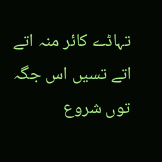تہاڈے کائر منہ اتے
اتے تسیں اس جگہ توں شروع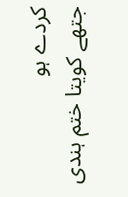کردے ہو
جتھے کویتا ختم ہندی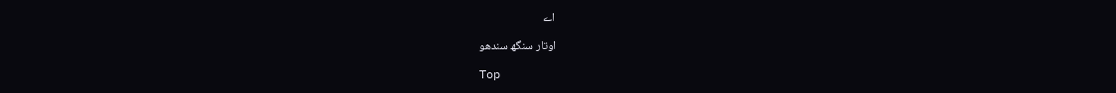اے

اوتار سنگھ سندھو

Top